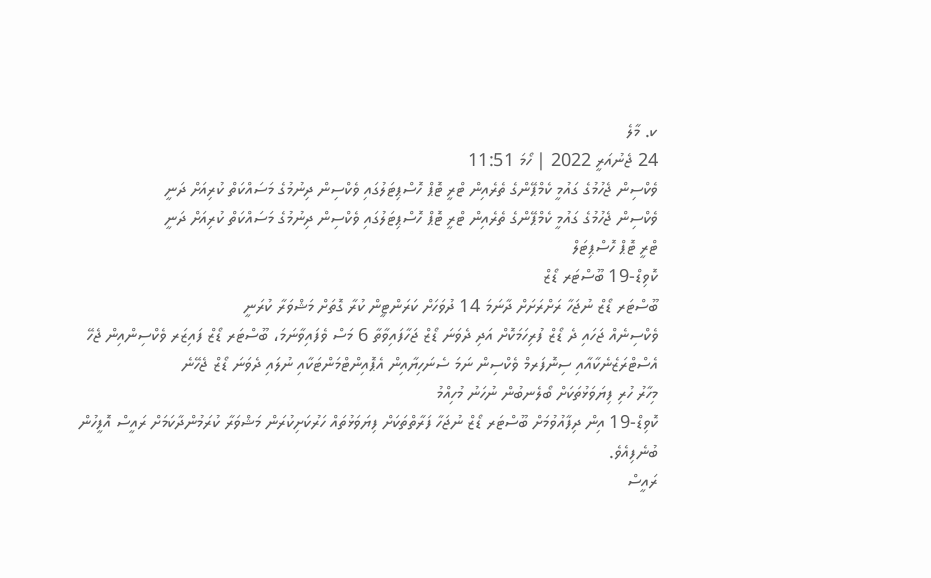ކ. މާލެ
24 ޖެނުއަރީ 2022 | ހޯމަ 11:51
ވެކްސިން ޖެހުމުގެ ގައުމީ ކެމްޕޭންގެ ތެރެއިން ޓްރީ ޓޮޕް ހޮސްޕިޓަލުގައި ވެކްސިން ދިނުމުގެ މަސައްކަތް ކުރިއަށް ދަނީ
ވެކްސިން ޖެހުމުގެ ގައުމީ ކެމްޕޭންގެ ތެރެއިން ޓްރީ ޓޮޕް ހޮސްޕިޓަލުގައި ވެކްސިން ދިނުމުގެ މަސައްކަތް ކުރިއަށް ދަނީ
ޓްރީ ޓޮޕް ހޮސްޕިޓަލް
ކޮވިޑް-19 ބޫސްޓަރ ޑޯޒް
ބޫސްޓަރ ޑޯޒް ނުޖަހާ ރަށްރަށަށް ދާނަމަ 14 ދުވަހަށް ކަރަންޓީން ކުރާ ގޮތަށް މަޝްވަރާ ކުރަނީ
ވެކްސިނެއް ޖަހައި ދެ ޑޯޒް ފުރިހަމަކޮށް އަދި ދެވަނަ ޑޯޒް ޖަހާފައިވާތާ 6 މަސް ވެފައިވާނަމަ، ބޫސްޓަރ ޑޯޒް ފައިޒަރ ވެކްސިންއިން ޖެހޭ
އެސްޓްރަޒެނެކާއާއި ސިނޮފަރމް ވެކްސިން ނަމަ ސެނަހިޔާއިން އެޕޮއިންޓްމަންޓަކާއި ނުލައި ދެވަނަ ޑޯޒް ޖެހޭނެ
މިހާރު ހުރި ފިޔަވަޅުތަކަށް ބޯލެނބުން ނުހަނު މުހިއްމު
ކޮވިޑް-19 އިން ދިފާއުވުމަށް ބޫސްޓަރ ޑޯޒް ނުޖަހާ ފަރާތްތަކަށް ފިޔަވަޅުތައް ހަރުކަށިކުރަން މަޝްވަރާ ކުރަމުންދާކަމަށް ރައީސް އޮފީހުން ބުނެފިއެވެ.
ރައީސް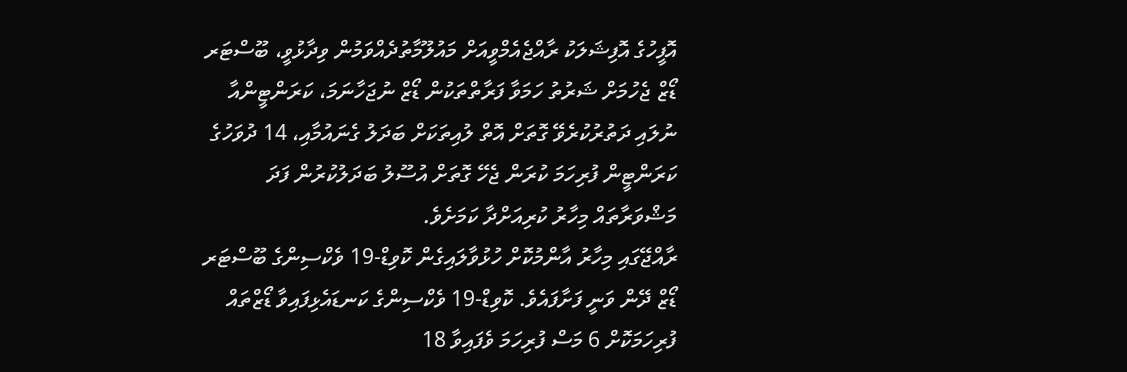އޮފީހުގެ އޮފިޝަލަކު ރާއްޖެއެމްވީއަށް މައުލޫމާތުދެއްވަމުން ވިދާޅުވީ، ބޫސްޓަރ ޑޯޒް ޖެހުމަށް ޝަރުތު ހަމަވާ ފަރާތްތަކުން ޑޯޒް ނުޖަހާނަމަ، ކަރަންޓީންއާ ނުލައި ދަތުރުކުރެވޭ ގޮތަށް އޮތް ލުއިތަކަށް ބަދަލު ގެނައުމާއި، 14 ދުވަހުގެ ކަރަންޓީން ފުރިހަމަ ކުރަން ޖެހޭ ގޮތަށް އުސޫލު ބަދަލުކުރުން ފަދަ މަޝްވަރާތައް މިހާރު ކުރިއަށްދާ ކަމަށެވެ.
ރާއްޖޭގައި މިހާރު އާންމުކޮށް ހުޅުވާލައިގެން ކޮވިޑް-19 ވެކްސިންގެ ބޫސްޓަރ ޑޯޒް ދޭން ވަނީ ފަށާފައެވެ. ކޮވިޑް-19 ވެކްސިންގެ ކަނޑައެޅިފައިވާ ޑޯޒްތައް ފުރިހަމަކޮށް 6 މަސް ފުރިހަމަ ވެފައިވާ 18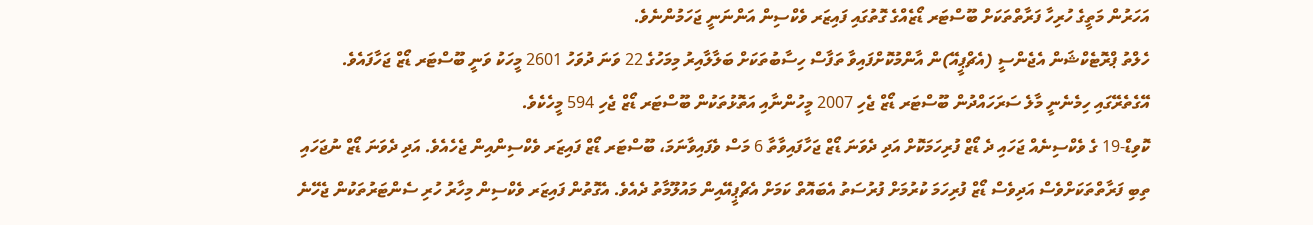އަހަރުން މަތީގެ ހުރިހާ ފަރާތްތަކަށް ބޫސްޓަރ ޑޯޒެއްގެ ގޮތުގައި ފައިޒަރ ވެކްސިން އަންނަނީ ޖަހަމުންނެވެ.
ހެލްތު ޕްރޮޓެކްޝަން އެޖެންސީ (އެޗްޕީއޭ)ން އާންމުކޮށްފައިވާ ތަފާސް ހިސާބުތަކަށް ބަލާލާއިރު މިމަހުގެ 22 ވަނަ ދުވަހު 2601 މީހަކު ވަނީ ބޫސްޓަރ ޑޯޒް ޖަހާފައެވެ. އޭގެތެރޭގައި ހިމެނެނީ މާލެ ސަރަހައްދުން ބޫސްޓަރ ޑޯޒް ޖެހި 2007 މީހުންނާއި އަތޮޅުތަކުން ބޫސްޓަރ ޑޯޒް ޖެހި 594 މީހެކެވެ.
ކޮވިޑް-19 ގެ ވެކްސިނެއް ޖަހައި ދެ ޑޯޒް ފުރިހަމަކޮށް އަދި ދެވަނަ ޑޯޒް ޖަހާފައިވާތާ 6 މަސް ވެފައިވާނަމަ، ބޫސްޓަރ ޑޯޒް ފައިޒަރ ވެކްސިންއިން ޖެހެއެވެ. އަދި ދެވަނަ ޑޯޒް ނުޖަހައި ތިބި ފަރާތްތަކަށްވެސް އަދިވެސް ޑޯޒް ފުރިހަމަ ކުރުމަށް ފުރުސަތު އެބައޮތް ކަމަށް އެޗްޕީއޭއިން މައުލޫމާތު ދެއެވެ. އެގޮތުން ފައިޒަރ ވެކްސިން މިހާރު ހުރި ސެންޓަރުތަކުން ޖެހޭނެ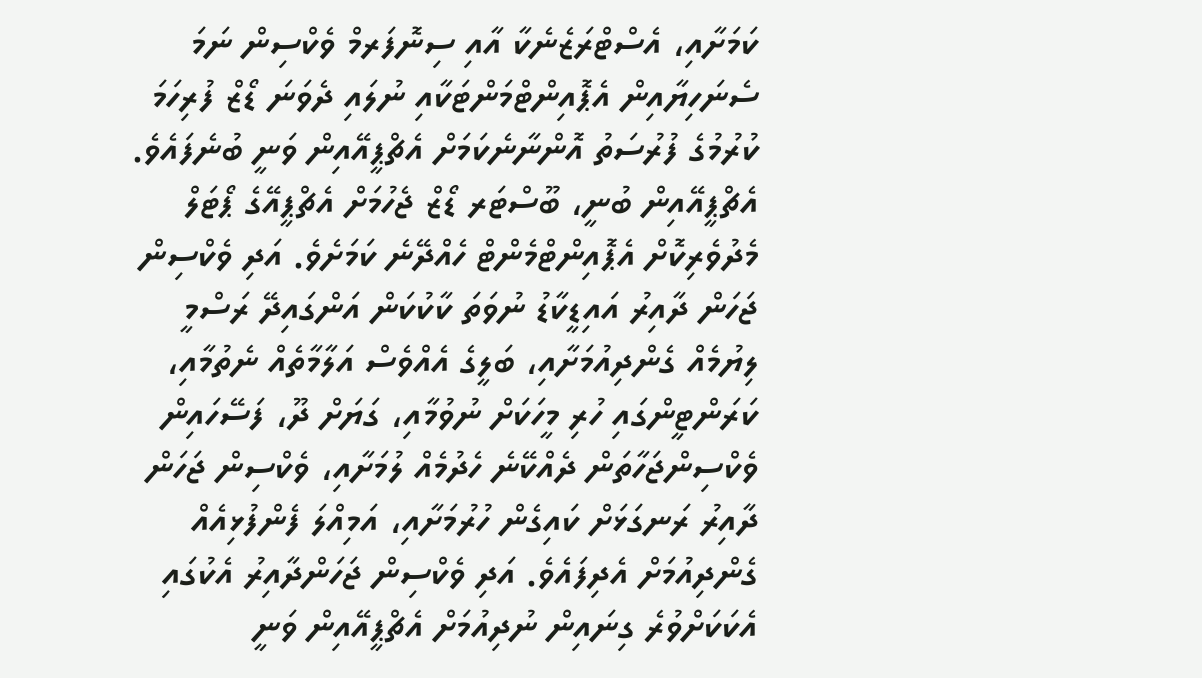ކަމަށާއި، އެސްޓްރަޒެނެކާ އާއި ސިނޮފަރމް ވެކްސިން ނަމަ ސެނަހިޔާއިން އެޕޮއިންޓްމަންޓަކާއި ނުލައި ދެވަނަ ޑޯޒް ފުރިހަމަ ކުރުމުގެ ފުރުސަތު އޮންނާނެކަމަށް އެޗްޕީއޭއިން ވަނީ ބުނެފައެވެ.
އެޗްޕީއޭއިން ބުނީ، ބޫސްޓަރ ޑޯޒް ޖެހުމަށް އެޗްޕީއޭގެ ޕޯޓަލް މެދުވެރިކޮށް އެޕޮއިންޓްމެންޓް ހެއްދޭނެ ކަމަށެވެ. އަދި ވެކްސިން ޖަހަން ދާއިރު އައިޑީކާޑު ނުވަތަ ކާކުކަން އަންގައިދޭ ރަސްމީ ލިޔުމެއް ގެންދިއުމަށާއި، ބަލީގެ އެއްވެސް އަލާމާތެއް ނެތުމާއި، ކަރަންޓީންގައި ހުރި މީހަކަށް ނުވުމާއި، ގަޔަށް ދޫ، ފަސޭހައިން ވެކްސިންޖަހާތަން ދެއްކޭނެ ހެދުމެއް ލުމަށާއި، ވެކްސިން ޖަހަން ދާއިރު ރަނގަޅަށް ކައިގެން ހުރުމަށާއި، އަމިއްލަ ފެންފުޅިއެއް ގެންދިއުމަށް އެދިފައެވެ. އަދި ވެކްސިން ޖަހަންދާއިރު އެކުގައި އެކަކަށްވުރެ ގިނައިން ނުދިއުމަށް އެޗްޕީއޭއިން ވަނީ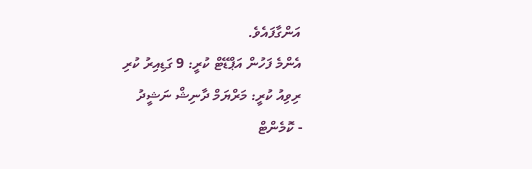އަންގާފައެވެ.
އެންމެ ފަހުން އަޕްޑޭޓް ކުރީ: 9 ގަޑިއިރު ކުރި
ރިވިއު ކުރީ: މަރްޔަމް ދާނިޝް ނަޝީދު
- ކޮމެންޓް